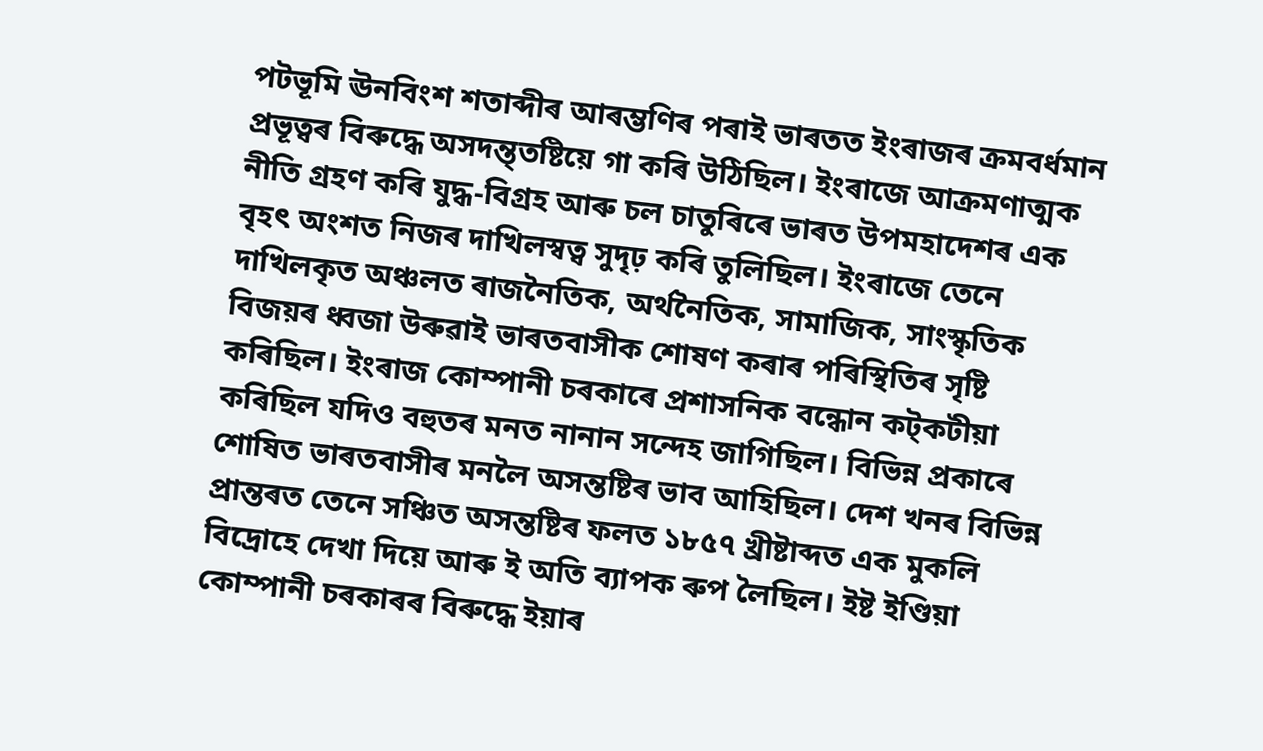পটভূমি ঊনবিংশ শতাব্দীৰ আৰম্ভণিৰ পৰাই ভাৰতত ইংৰাজৰ ক্ৰমবৰ্ধমান প্ৰভূত্বৰ বিৰুদ্ধে অসদন্ত্তষ্টিয়ে গা কৰি উঠিছিল। ইংৰাজে আক্ৰমণাত্মক নীতি গ্ৰহণ কৰি যুদ্ধ-বিগ্ৰহ আৰু চল চাতুৰিৰে ভাৰত উপমহাদেশৰ এক বৃহৎ অংশত নিজৰ দাখিলস্বত্ব সুদৃঢ় কৰি তুলিছিল। ইংৰাজে তেনে দাখিলকৃত অঞ্চলত ৰাজনৈতিক, অৰ্থনৈতিক, সামাজিক, সাংস্কৃতিক বিজয়ৰ ধ্বজা উৰুৱাই ভাৰতবাসীক শোষণ কৰাৰ পৰিস্থিতিৰ সৃষ্টি কৰিছিল। ইংৰাজ কোম্পানী চৰকাৰে প্ৰশাসনিক বন্ধোন কট্কটীয়া কৰিছিল যদিও বহুতৰ মনত নানান সন্দেহ জাগিছিল। বিভিন্ন প্ৰকাৰে শোষিত ভাৰতবাসীৰ মনলৈ অসন্তষ্টিৰ ভাব আহিছিল। দেশ খনৰ বিভিন্ন প্ৰান্তৰত তেনে সঞ্চিত অসন্তষ্টিৰ ফলত ১৮৫৭ খ্ৰীষ্টাব্দত এক মুকলি বিদ্ৰোহে দেখা দিয়ে আৰু ই অতি ব্যাপক ৰুপ লৈছিল। ইষ্ট ইণ্ডিয়া কোম্পানী চৰকাৰৰ বিৰুদ্ধে ইয়াৰ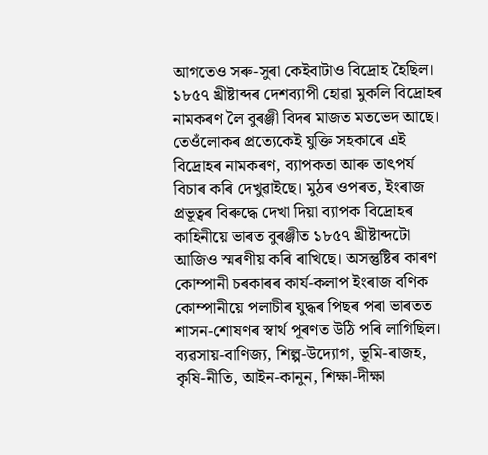আগতেও সৰু-সুৰা কেইবাটাও বিদ্ৰোহ হৈছিল। ১৮৫৭ খ্ৰীষ্টাব্দৰ দেশব্যাপী হোৱা মুকলি বিদ্ৰোহৰ নামকৰণ লৈ বুৰঞ্জী বিদৰ মাজত মতভেদ আছে। তেওঁলোকৰ প্ৰত্যেকেই যুক্তি সহকাৰে এই বিদ্ৰোহৰ নামকৰণ, ব্যাপকতা আৰু তাৎপৰ্য বিচাৰ কৰি দেখুৱাইছে। মুঠৰ ওপৰত, ইংৰাজ প্ৰভূত্বৰ বিৰুদ্ধে দেখা দিয়া ব্যাপক বিদ্ৰোহৰ কাহিনীয়ে ভাৰত বুৰঞ্জীত ১৮৫৭ খ্ৰীষ্টাব্দটো আজিও স্মৰণীয় কৰি ৰাখিছে। অসন্তুষ্টিৰ কাৰণ কোম্পানী চৰকাৰৰ কাৰ্য-কলাপ ইংৰাজ বণিক কোম্পানীয়ে পলাচীৰ যুদ্ধৰ পিছৰ পৰা ভাৰতত শাসন-শোষণৰ স্বাৰ্থ পূৰণত উঠি পৰি লাগিছিল। ব্যৱসায়-বাণিজ্য, শিল্প-উদ্যোগ, ভূমি-ৰাজহ, কৃষি-নীতি, আইন-কানুন, শিক্ষা-দীক্ষা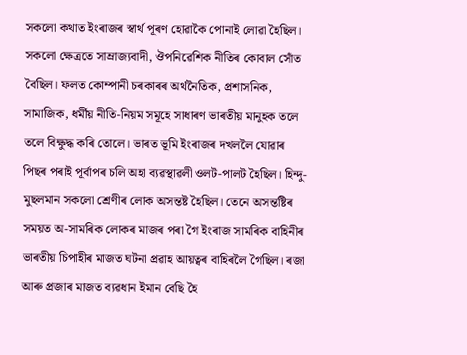সকলো কথাত ইংৰাজৰ স্বাৰ্থ পূৰণ হোৱাকৈ পোনাই লোৱা হৈছিল। সকলো ক্ষেত্ৰতে সাম্ৰাজ্যবাদী, ঔপনিৱেশিক নীতিৰ কোবাল সোঁত বৈছিল। ফলত কোম্পানী চৰকাৰৰ অৰ্থনৈতিক, প্ৰশাসনিক, সামাজিক, ধৰ্মীয় নীতি-নিয়ম সমূহে সাধাৰণ ভাৰতীয় মানুহক তলে তলে বিক্ষুদ্ধ কৰি তোলে। ভাৰত ভূমি ইংৰাজৰ দখললৈ যোৱাৰ পিছৰ পৰাই পূৰ্বাপৰ চলি অহা ব্যৱস্থাৱলী ওলট-পালট হৈছিল। হিন্দু-মুছলমান সকলো শ্ৰেণীৰ লোক অসন্তষ্ট হৈছিল। তেনে অসন্তষ্টিৰ সময়ত অ-সামৰিক লোকৰ মাজৰ পৰা গৈ ইংৰাজ সামৰিক বাহিনীৰ ভাৰতীয় চিপাহীৰ মাজত ঘটনা প্ৰৱাহ আয়ত্বৰ বাহিৰলৈ গৈছিল। ৰজা আৰু প্ৰজাৰ মাজত ব্যৱধান ইমান বেছি হৈ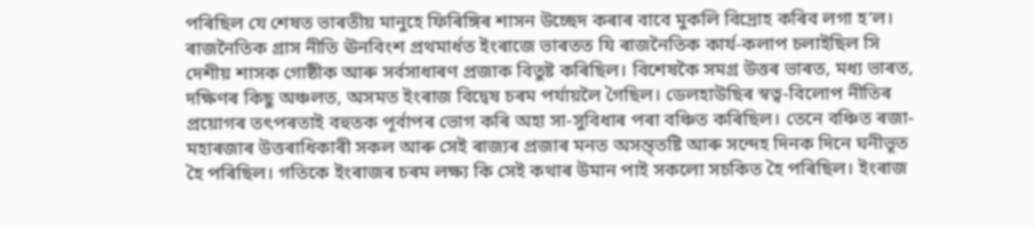পৰিছিল যে শেষত ভাৰতীয় মানুহে ফিৰিঙ্গিৰ শাসন উচ্ছেদ কৰাৰ বাবে মুকলি বিদ্ৰোহ কৰিব লগা হ’ল। ৰাজনৈতিক গ্ৰাস নীতি ঊনবিংশ প্ৰথমাৰ্ধত ইংৰাজে ভাৰতত যি ৰাজনৈতিক কাৰ্য-কলাপ চলাইছিল সি দেশীয় শাসক গোষ্ঠীক আৰু সৰ্বসাধাৰণ প্ৰজাক বিতুষ্ট কৰিছিল। বিশেষকৈ সমগ্ৰ উত্তৰ ভাৰত, মধ্য ভাৰত, দক্ষিণৰ কিছু অঞ্চলত, অসমত ইংৰাজ বিদ্বেষ চৰম পৰ্যায়লৈ গৈছিল। ডেলহাউছিৰ স্বত্ব-বিলোপ নীতিৰ প্ৰয়োগৰ তৎপৰতাই বহুতক পূৰ্বাপৰ ভোগ কৰি অহা সা-সুবিধাৰ পৰা বঞ্চিত কৰিছিল। তেনে বঞ্চিত ৰজা-মহাৰজাৰ উত্তৰাধিকাৰী সকল আৰু সেই ৰাজ্যৰ প্ৰজাৰ মনত অসন্ত্তষ্টি আৰু সন্দেহ দিনক দিনে ঘনীভূত হৈ পৰিছিল। গতিকে ইংৰাজৰ চৰম লক্ষ্য কি সেই কথাৰ উমান পাই সকলো সচকিত হৈ পৰিছিল। ইংৰাজ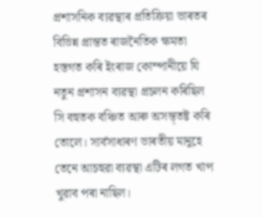প্ৰশাসনিক ব্যৱস্থাৰ প্ৰতিক্ৰিয়া ভাৰতৰ বিভিন্ন প্ৰান্তত ৰাজনৈতিক ক্ষমতা হস্তগত কৰি ইংৰাজ কোম্পানীয়ে যি নতুন প্ৰশাসন ব্যৱস্থা প্ৰচলন কৰিছিল সি বহুতক বঞ্চিত আৰু অসন্ত্তষ্ট কৰি তোলে। সাৰ্বসাধাৰণ ভাৰতীয় মানুহে তেনে আচহুৱা ব্যৱস্থা এটিৰ লগত খাপ খুৱাব পৰা নাছিল।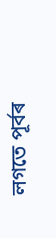লগতে পূৰ্বৰ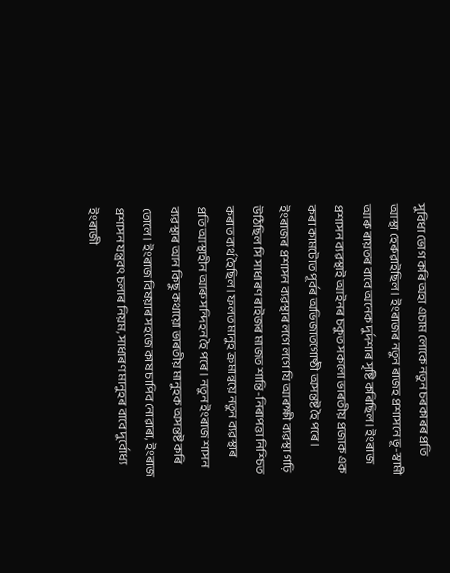সুবিধা ভোগ কৰি অহা এচাম লোকে নতুন চৰকাৰৰ প্ৰতি আস্থা হেৰুৱাইছিল। ইংৰাজৰ নতুন ৰাজহ প্ৰশাসনে ভূ-স্বামী আৰু ৰায়তৰ বাবে অনেক দুৰ্দশাৰ সৃষ্টি কৰিছিল। ইংৰাজ প্ৰশাসন ব্যৱস্থাই আইনৰ চকুত সকলো ভাৰতীয় প্ৰজাক এক কৰা কামটোত পূৰ্বৰ অভিজাতগোষ্ঠী অসন্তষ্ট হৈ পৰে। ইংৰাজৰ প্ৰশাসন ব্যৱস্থাৰ লগে লগে যি আৰক্ষী ব্যৱস্থা গঢ়ি উঠিছিল সি সাধাৰণ ৰাইজৰ মাজত শান্তি-নিৰাপত্তা নিশ্চিত কৰাত ব্যৰ্থ হৈছিল। ফলত মানুহ ক্ৰমান্বয়ে নতুন ব্যৱস্থাৰ প্ৰতি আস্থাহীন আৰু সন্দিহন হৈ পৰে। নতুন ইংৰাজ শাসন ব্যৱস্থাৰ আন কিছু কথায়ো ভাৰতীয় মানুহক অসন্তষ্ট কৰি তোলে। ইংৰাজ বিষয়াৰ সহজে কাষ চাপিব নোৱাৰা, ইংৰাজ প্ৰশাসন যন্ত্ৰবৎ চলাৰ নিয়ম, সাধাৰণ মানুহৰ বাবে দুৰ্বোধ্য ইংৰাজী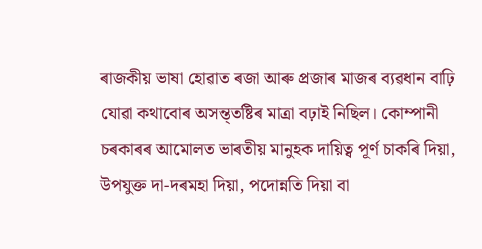ৰাজকীয় ভাষা হোৱাত ৰজা আৰু প্ৰজাৰ মাজৰ ব্যৱধান বাঢ়ি যোৱা কথাবোৰ অসন্ত্তষ্টিৰ মাত্ৰা বঢ়াই নিছিল। কোম্পানী চৰকাৰৰ আমোলত ভাৰতীয় মানুহক দায়িত্ব পূৰ্ণ চাকৰি দিয়া, উপযুক্ত দা-দৰমহা দিয়া, পদোন্নতি দিয়া বা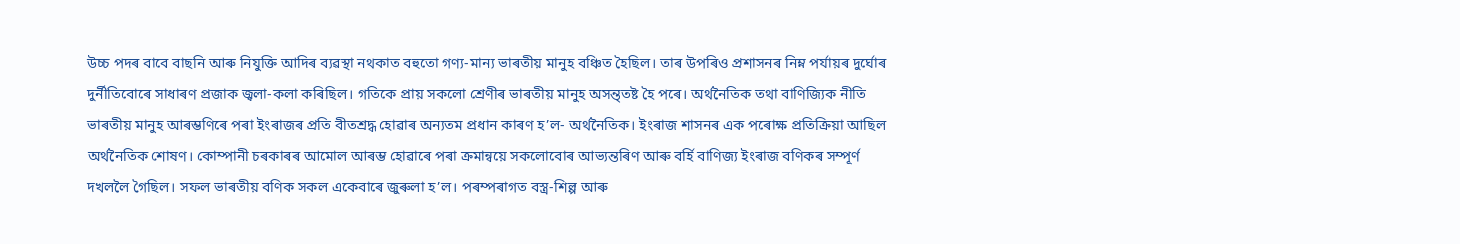উচ্চ পদৰ বাবে বাছনি আৰু নিযুক্তি আদিৰ ব্যৱস্থা নথকাত বহুতো গণ্য-মান্য ভাৰতীয় মানুহ বঞ্চিত হৈছিল। তাৰ উপৰিও প্ৰশাসনৰ নিম্ন পৰ্যায়ৰ দুৰ্ঘোৰ দুৰ্নীতিবোৰে সাধাৰণ প্ৰজাক জ্বলা-কলা কৰিছিল। গতিকে প্ৰায় সকলো শ্ৰেণীৰ ভাৰতীয় মানুহ অসন্ত্তষ্ট হৈ পৰে। অৰ্থনৈতিক তথা বাণিজ্যিক নীতি ভাৰতীয় মানুহ আৰম্ভণিৰে পৰা ইংৰাজৰ প্ৰতি বীতশ্ৰদ্ধ হোৱাৰ অন্যতম প্ৰধান কাৰণ হ’ল- অৰ্থনৈতিক। ইংৰাজ শাসনৰ এক পৰোক্ষ প্ৰতিক্ৰিয়া আছিল অৰ্থনৈতিক শোষণ। কোম্পানী চৰকাৰৰ আমোল আৰম্ভ হোৱাৰে পৰা ক্ৰমান্বয়ে সকলোবোৰ আভ্যন্তৰিণ আৰু বৰ্হি বাণিজ্য ইংৰাজ বণিকৰ সম্পূৰ্ণ দখললৈ গৈছিল। সফল ভাৰতীয় বণিক সকল একেবাৰে জুৰুলা হ’ল। পৰম্পৰাগত বস্ত্ৰ-শিল্প আৰু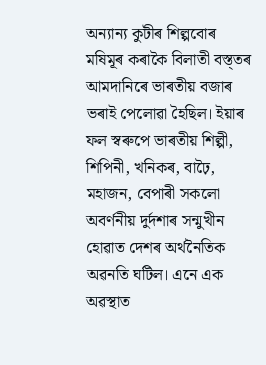অন্যান্য কুটীৰ শিল্পবোৰ মষিমূৰ কৰাকৈ বিলাতী বস্ত্তৰ আমদানিৰে ভাৰতীয় বজাৰ ভৰাই পেলোৱা হৈছিল। ইয়াৰ ফল স্বৰুপে ভাৰতীয় শিল্পী, শিপিনী, খনিকৰ, বাঢ়ৈ, মহাজন, বেপাৰী সকলো অবৰ্ণনীয় দুৰ্দশাৰ সন্মুখীন হোৱাত দেশৰ অৰ্থনৈতিক অৱনতি ঘটিল। এনে এক অৱস্থাত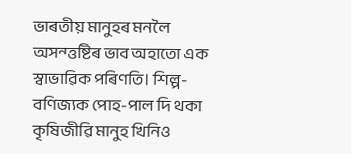ভাৰতীয় মানুহৰ মনলৈ অসন্ত্তষ্টিৰ ভাব অহাতো এক স্বাভাৱিক পৰিণতি। শিল্প-বণিজ্যক পোহ-পাল দি থকা কৃষিজীৱি মানুহ খিনিও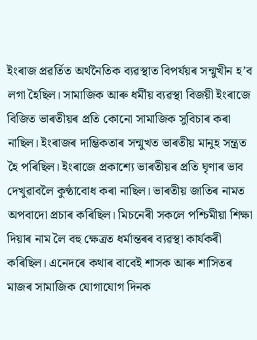ইংৰাজ প্ৰৱৰ্তিত অৰ্থনৈতিক ব্যৱস্থাত বিপৰ্যয়ৰ সন্মুখীন হ’ব লগা হৈছিল। সামাজিক আৰু ধৰ্মীয় ব্যৱস্থা বিজয়ী ইংৰাজে বিজিত ভাৰতীয়ৰ প্ৰতি কোনো সামাজিক সুবিচাৰ কৰা নাছিল। ইংৰাজৰ দাম্ভিকতাৰ সন্মুখত ভাৰতীয় মানুহ সন্ত্ৰত হৈ পৰিছিল। ইংৰাজে প্ৰকাশ্যে ভাৰতীয়ৰ প্ৰতি ঘৃণাৰ ভাব দেখুৱাবলৈ কুণ্ঠাবোধ কৰা নাছিল। ভাৰতীয় জাতিৰ নামত অপবাদো প্ৰচাৰ কৰিছিল। মিচনেৰী সকলে পশ্চিমীয়া শিক্ষা দিয়াৰ নাম লৈ বহু ক্ষেত্ৰত ধৰ্মান্তৰৰ ব্যৱস্থা কাৰ্যকৰী কৰিছিল। এনেদৰে কথাৰ বাবেই শাসক আৰু শাসিতৰ মাজৰ সামাজিক যোগাযোগ দিনক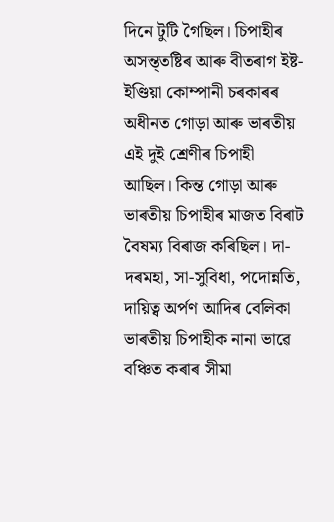দিনে টুটি গৈছিল। চিপাহীৰ অসন্ত্তষ্টিৰ আৰু বীতৰাগ ইষ্ট-ইণ্ডিয়া কোম্পানী চৰকাৰৰ অধীনত গোড়া আৰু ভাৰতীয় এই দুই শ্ৰেণীৰ চিপাহী আছিল। কিন্ত গোড়া আৰু ভাৰতীয় চিপাহীৰ মাজত বিৰাট বৈষম্য বিৰাজ কৰিছিল। দা-দৰমহা, সা-সুবিধা, পদোন্নতি, দায়িত্ব অৰ্পণ আদিৰ বেলিকা ভাৰতীয় চিপাহীক নানা ভাৱে বঞ্চিত কৰাৰ সীমা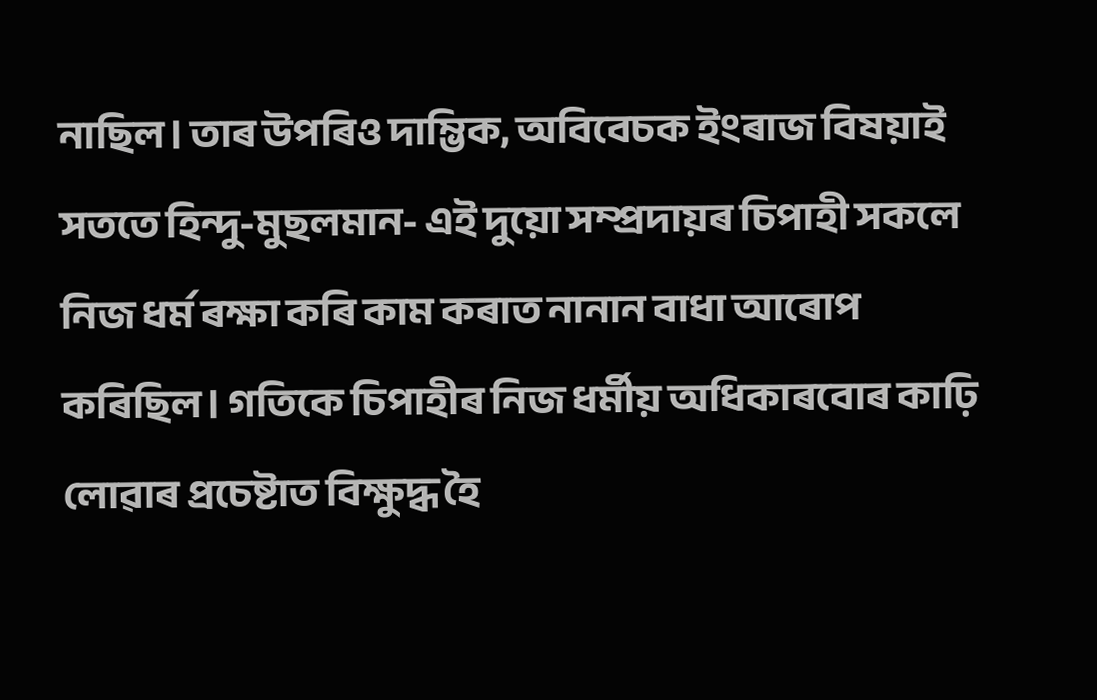নাছিল। তাৰ উপৰিও দাম্ভিক, অবিবেচক ইংৰাজ বিষয়াই সততে হিন্দু-মুছলমান- এই দুয়ো সম্প্ৰদায়ৰ চিপাহী সকলে নিজ ধৰ্ম ৰক্ষা কৰি কাম কৰাত নানান বাধা আৰোপ কৰিছিল। গতিকে চিপাহীৰ নিজ ধৰ্মীয় অধিকাৰবোৰ কাঢ়ি লোৱাৰ প্ৰচেষ্টাত বিক্ষুদ্ধ হৈ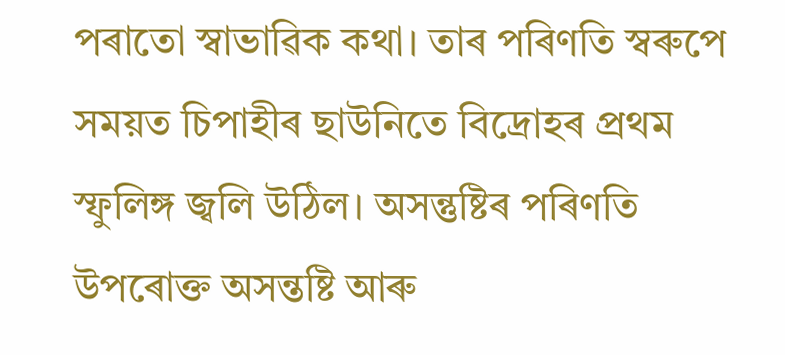পৰাতো স্বাভাৱিক কথা। তাৰ পৰিণতি স্বৰুপে সময়ত চিপাহীৰ ছাউনিতে বিদ্ৰোহৰ প্ৰথম স্ফুলিঙ্গ জ্বলি উঠিল। অসন্তুষ্টিৰ পৰিণতি উপৰোক্ত অসন্তষ্টি আৰু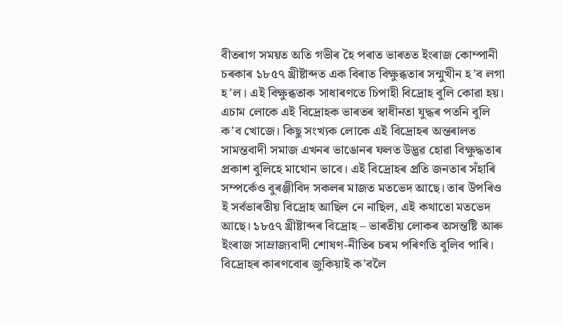বীতৰাগ সময়ত অতি গভীৰ হৈ পৰাত ভাৰতত ইংৰাজ কোম্পানী চৰকাৰ ১৮৫৭ খ্ৰীষ্টাব্দত এক বিৰাত বিক্ষুব্ধতাৰ সন্মুখীন হ’ব লগা হ’ল। এই বিক্ষুব্ধতাক সাধাৰণতে চিপাহী বিদ্ৰোহ বুলি কোৱা হয়। এচাম লোকে এই বিদ্ৰোহক ভাৰতৰ স্বাধীনতা যুদ্ধৰ পতনি বুলি ক’ব খোজে। কিছু সংখ্যক লোকে এই বিদ্ৰোহৰ অন্তৰালত সামন্তবাদী সমাজ এখনৰ ভাঙোনৰ ফলত উদ্ভৱ হোৱা বিক্ষুদ্ধতাৰ প্ৰকাশ বুলিহে মাথোন ভাবে। এই বিদ্ৰোহৰ প্ৰতি জনতাৰ সঁহাৰি সম্পৰ্কেও বুৰঞ্জীবিদ সকলৰ মাজত মতভেদ আছে। তাৰ উপৰিও ই সৰ্বভাৰতীয় বিদ্ৰোহ আছিল নে নাছিল, এই কথাতো মতভেদ আছে। ১৮৫৭ খ্ৰীষ্টাব্দৰ বিদ্ৰোহ – ভাৰতীয় লোকৰ অসন্তষ্টি আৰু ইংৰাজ সাম্ৰাজ্যবাদী শোষণ-নীতিৰ চৰম পৰিণতি বুলিব পাৰি। বিদ্ৰোহৰ কাৰণবোৰ জুকিয়াই ক’বলৈ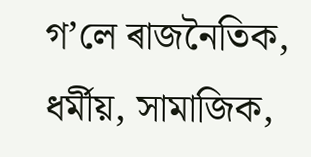গ’লে ৰাজনৈতিক, ধৰ্মীয়, সামাজিক,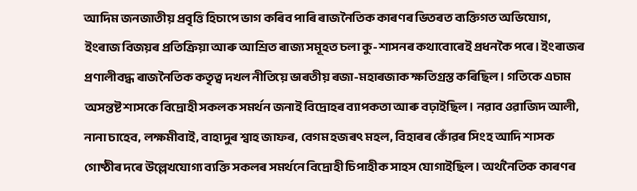আদিম জনজাতীয় প্ৰবৃত্তি হিচাপে ভাগ কৰিব পাৰি ৰাজনৈতিক কাৰণৰ ভিতৰত ব্যক্তিগত অভিযোগ, ইংৰাজ বিজয়ৰ প্ৰতিক্ৰিয়া আৰু আশ্ৰিত ৰাজ্য সমূহত চলা কু-শাসনৰ কথাবোৰেই প্ৰধনকৈ পৰে। ইংৰাজৰ প্ৰণালীবদ্ধ ৰাজনৈতিক কতৃত্ব দখল নীতিয়ে ভাৰতীয় ৰজা-মহাৰজাক ক্ষতিগ্ৰস্ত কৰিছিল। গতিকে এচাম অসন্তষ্ট শাসকে বিদ্ৰোহী সকলক সমৰ্থন জনাই বিদ্ৰোহৰ ব্যাপকতা আৰু বঢ়াইছিল। নৱাব ওৱাজিদ আলী, নানা চাহেব, লক্ষমীবাই, বাহাদুৰ শ্বাহ জাফৰ, বেগম হজৰৎ মহল, বিহাৰৰ কোঁৱৰ সিংহ আদি শাসক গোষ্ঠীৰ দৰে উল্লেখযোগ্য ব্যক্তি সকলৰ সমৰ্থনে বিদ্ৰোহী চিপাহীক সাহস যোগাইছিল। অৰ্থনৈতিক কাৰণৰ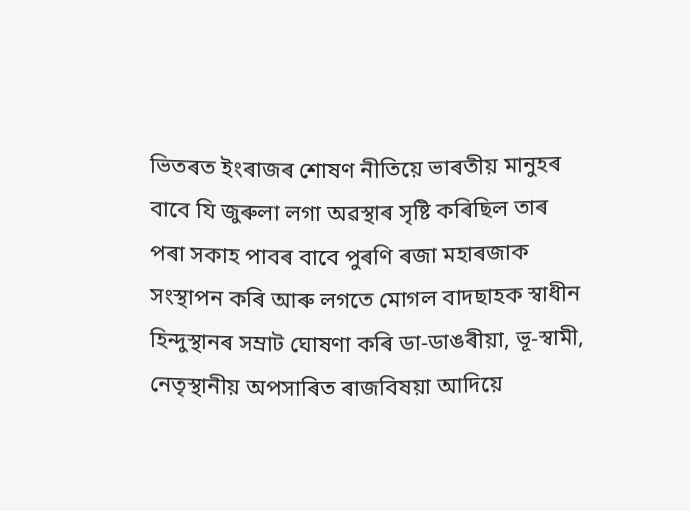ভিতৰত ইংৰাজৰ শোষণ নীতিয়ে ভাৰতীয় মানুহৰ বাবে যি জুৰুলা লগা অৱস্থাৰ সৃষ্টি কৰিছিল তাৰ পৰা সকাহ পাবৰ বাবে পুৰণি ৰজা মহাৰজাক সংস্থাপন কৰি আৰু লগতে মোগল বাদছাহক স্বাধীন হিন্দুস্থানৰ সম্ৰাট ঘোষণা কৰি ডা-ডাঙৰীয়া, ভূ-স্বামী, নেতৃস্থানীয় অপসাৰিত ৰাজবিষয়া আদিয়ে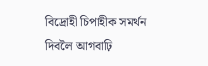বিদ্ৰোহী চিপাহীক সমৰ্থন দিবলৈ আগবাঢ়ি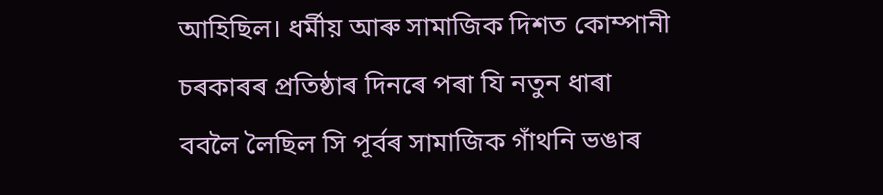আহিছিল। ধৰ্মীয় আৰু সামাজিক দিশত কোম্পানী চৰকাৰৰ প্ৰতিষ্ঠাৰ দিনৰে পৰা যি নতুন ধাৰা ববলৈ লৈছিল সি পূৰ্বৰ সামাজিক গাঁথনি ভঙাৰ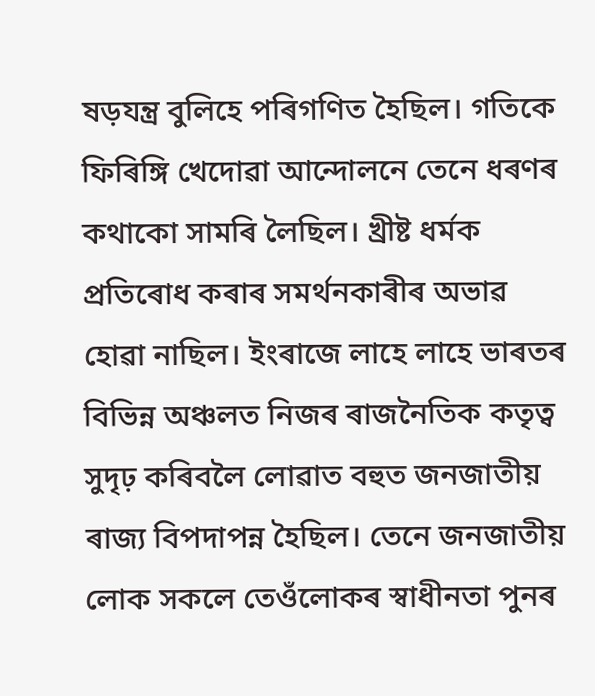ষড়যন্ত্ৰ বুলিহে পৰিগণিত হৈছিল। গতিকে ফিৰিঙ্গি খেদোৱা আন্দোলনে তেনে ধৰণৰ কথাকো সামৰি লৈছিল। খ্ৰীষ্ট ধৰ্মক প্ৰতিৰোধ কৰাৰ সমৰ্থনকাৰীৰ অভাৱ হোৱা নাছিল। ইংৰাজে লাহে লাহে ভাৰতৰ বিভিন্ন অঞ্চলত নিজৰ ৰাজনৈতিক কতৃত্ব সুদৃঢ় কৰিবলৈ লোৱাত বহুত জনজাতীয় ৰাজ্য বিপদাপন্ন হৈছিল। তেনে জনজাতীয় লোক সকলে তেওঁলোকৰ স্বাধীনতা পুনৰ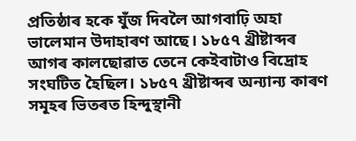প্ৰতিষ্ঠাৰ হকে যুঁজ দিবলৈ আগবাঢ়ি অহা ভালেমান উদাহাৰণ আছে। ১৮৫৭ খ্ৰীষ্টাব্দৰ আগৰ কালছোৱাত তেনে কেইবাটাও বিদ্ৰোহ সংঘটিত হৈছিল। ১৮৫৭ খ্ৰীষ্টাব্দৰ অন্যান্য কাৰণ সমূহৰ ভিতৰত হিন্দুস্থানী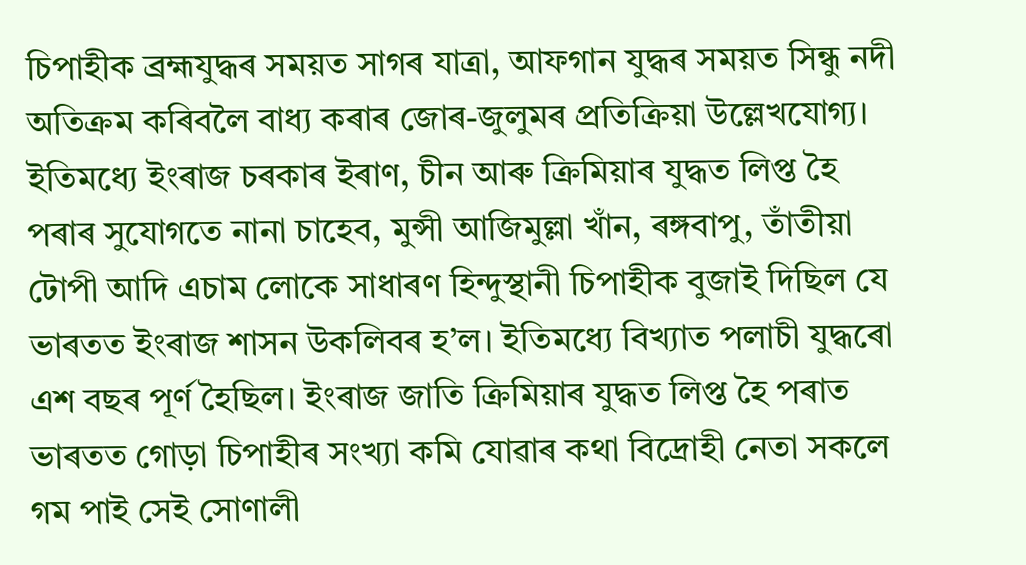চিপাহীক ব্ৰহ্মযুদ্ধৰ সময়ত সাগৰ যাত্ৰা, আফগান যুদ্ধৰ সময়ত সিন্ধু নদী অতিক্ৰম কৰিবলৈ বাধ্য কৰাৰ জোৰ-জুলুমৰ প্ৰতিক্ৰিয়া উল্লেখযোগ্য। ইতিমধ্যে ইংৰাজ চৰকাৰ ইৰাণ, চীন আৰু ক্ৰিমিয়াৰ যুদ্ধত লিপ্ত হৈ পৰাৰ সুযোগতে নানা চাহেব, মুন্সী আজিমুল্লা খাঁন, ৰঙ্গবাপু, তাঁতীয়া টোপী আদি এচাম লোকে সাধাৰণ হিন্দুস্থানী চিপাহীক বুজাই দিছিল যে ভাৰতত ইংৰাজ শাসন উকলিবৰ হ’ল। ইতিমধ্যে বিখ্যাত পলাচী যুদ্ধৰো এশ বছৰ পূৰ্ণ হৈছিল। ইংৰাজ জাতি ক্ৰিমিয়াৰ যুদ্ধত লিপ্ত হৈ পৰাত ভাৰতত গোড়া চিপাহীৰ সংখ্যা কমি যোৱাৰ কথা বিদ্ৰোহী নেতা সকলে গম পাই সেই সোণালী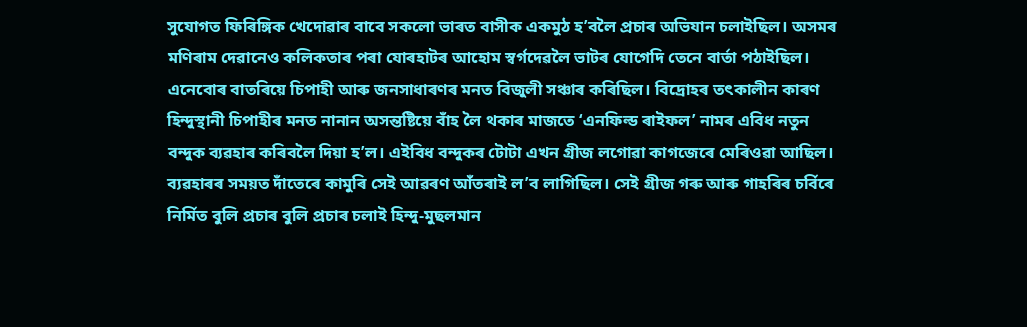সুযোগত ফিৰিঙ্গিক খেদোৱাৰ বাবে সকলো ভাৰত বাসীক একমুঠ হ’বলৈ প্ৰচাৰ অভিযান চলাইছিল। অসমৰ মণিৰাম দেৱানেও কলিকতাৰ পৰা যোৰহাটৰ আহোম স্বৰ্গদেৱলৈ ভাটৰ যোগেদি তেনে বাৰ্তা পঠাইছিল। এনেবোৰ বাতৰিয়ে চিপাহী আৰু জনসাধাৰণৰ মনত বিজুলী সঞ্চাৰ কৰিছিল। বিদ্ৰোহৰ তৎকালীন কাৰণ হিন্দুস্থানী চিপাহীৰ মনত নানান অসন্তষ্টিয়ে বাঁহ লৈ থকাৰ মাজতে ‘এনফিল্ড ৰাইফল’ নামৰ এবিধ নতুন বন্দুক ব্যৱহাৰ কৰিবলৈ দিয়া হ’ল। এইবিধ বন্দুকৰ টোটা এখন গ্ৰীজ লগোৱা কাগজেৰে মেৰিওৱা আছিল। ব্যৱহাৰৰ সময়ত দাঁতেৰে কামুৰি সেই আৱৰণ আঁতৰাই ল’ব লাগিছিল। সেই গ্ৰীজ গৰু আৰু গাহৰিৰ চৰ্বিৰে নিৰ্মিত বুলি প্ৰচাৰ বুলি প্ৰচাৰ চলাই হিন্দু-মুছলমান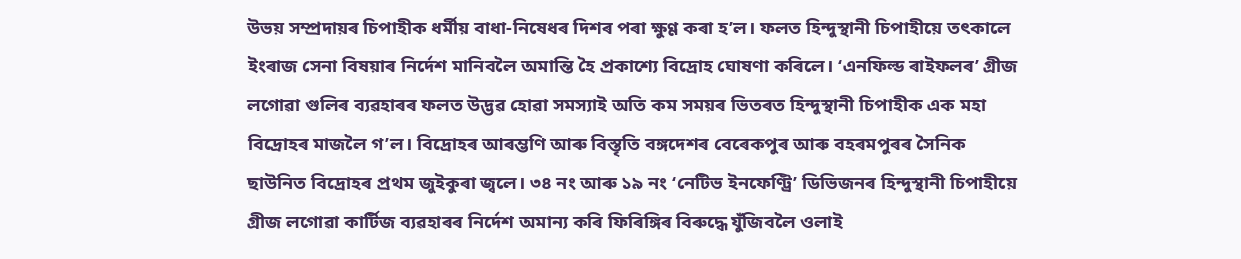উভয় সম্প্ৰদায়ৰ চিপাহীক ধৰ্মীয় বাধা-নিষেধৰ দিশৰ পৰা ক্ষুণ্ণ কৰা হ’ল। ফলত হিন্দুস্থানী চিপাহীয়ে তৎকালে ইংৰাজ সেনা বিষয়াৰ নিৰ্দেশ মানিবলৈ অমান্তি হৈ প্ৰকাশ্যে বিদ্ৰোহ ঘোষণা কৰিলে। ‘এনফিল্ড ৰাইফলৰ’ গ্ৰীজ লগোৱা গুলিৰ ব্যৱহাৰৰ ফলত উদ্ভৱ হোৱা সমস্যাই অতি কম সময়ৰ ভিতৰত হিন্দুস্থানী চিপাহীক এক মহা বিদ্ৰোহৰ মাজলৈ গ’ল। বিদ্ৰোহৰ আৰম্ভণি আৰু বিস্তৃতি বঙ্গদেশৰ বেৰেকপুৰ আৰু বহৰমপুৰৰ সৈনিক ছাউনিত বিদ্ৰোহৰ প্ৰথম জুইকুৰা জ্বলে। ৩৪ নং আৰু ১৯ নং ‘নেটিভ ইনফেণ্ট্ৰি’ ডিভিজনৰ হিন্দুস্থানী চিপাহীয়ে গ্ৰীজ লগোৱা কাৰ্টিজ ব্যৱহাৰৰ নিৰ্দেশ অমান্য কৰি ফিৰিঙ্গিৰ বিৰুদ্ধে যুঁজিবলৈ ওলাই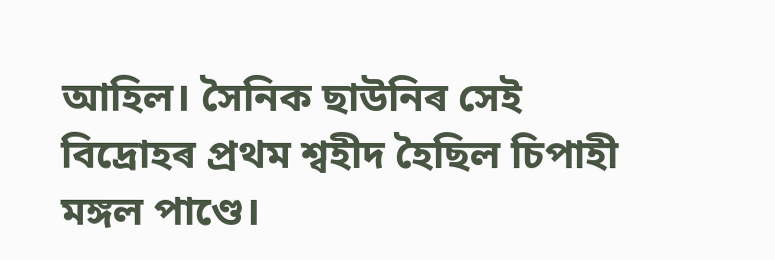আহিল। সৈনিক ছাউনিৰ সেই বিদ্ৰোহৰ প্ৰথম শ্বহীদ হৈছিল চিপাহী মঙ্গল পাণ্ডে।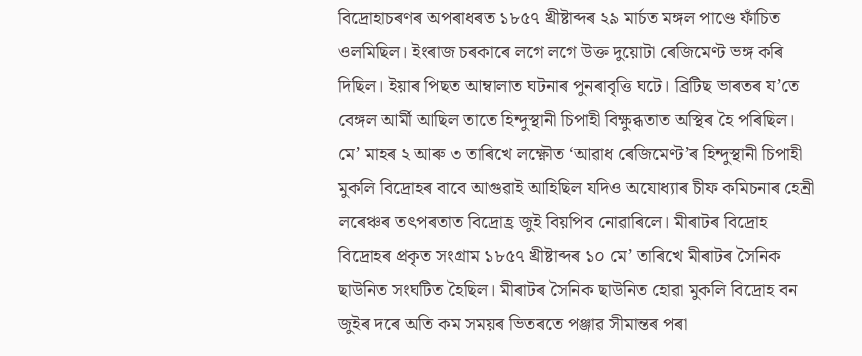বিদ্ৰোহাচৰণৰ অপৰাধৰত ১৮৫৭ খ্ৰীষ্টাব্দৰ ২৯ মাৰ্চত মঙ্গল পাণ্ডে ফাঁচিত ওলমিছিল। ইংৰাজ চৰকাৰে লগে লগে উক্ত দুয়োটা ৰেজিমেণ্ট ভঙ্গ কৰি দিছিল। ইয়াৰ পিছত আম্বালাত ঘটনাৰ পুনৰাবৃত্তি ঘটে। ব্ৰিটিছ ভাৰতৰ য’তে বেঙ্গল আৰ্মী আছিল তাতে হিন্দুস্থানী চিপাহী বিক্ষুব্ধতাত অস্থিৰ হৈ পৰিছিল। মে’ মাহৰ ২ আৰু ৩ তাৰিখে লক্ষ্ণৌত ‘আৱাধ ৰেজিমেণ্ট’ৰ হিন্দুস্থানী চিপাহী মুকলি বিদ্ৰোহৰ বাবে আগুৱাই আহিছিল যদিও অযোধ্যাৰ চীফ কমিচনাৰ হেন্ৰী লৰেঞ্চৰ তৎপৰতাত বিদ্ৰোহ্ৰ জুই বিয়পিব নোৱাৰিলে। মীৰাটৰ বিদ্ৰোহ বিদ্ৰোহৰ প্ৰকৃত সংগ্ৰাম ১৮৫৭ খ্ৰীষ্টাব্দৰ ১০ মে’ তাৰিখে মীৰাটৰ সৈনিক ছাউনিত সংঘটিত হৈছিল। মীৰাটৰ সৈনিক ছাউনিত হোৱা মুকলি বিদ্ৰোহ বন জুইৰ দৰে অতি কম সময়ৰ ভিতৰতে পঞ্জাৱ সীমান্তৰ পৰা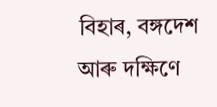বিহাৰ, বঙ্গদেশ আৰু দক্ষিণে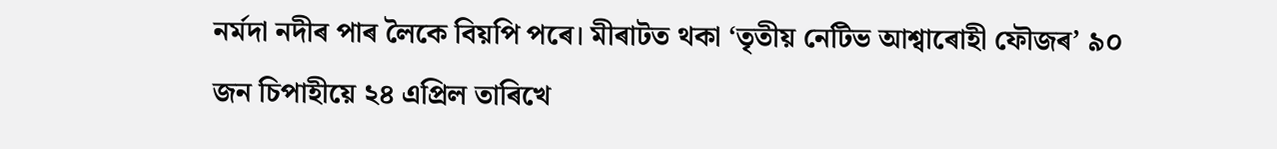নৰ্মদা নদীৰ পাৰ লৈকে বিয়পি পৰে। মীৰাটত থকা ‘তৃতীয় নেটিভ আশ্বাৰোহী ফৌজৰ’ ৯০ জন চিপাহীয়ে ২৪ এপ্ৰিল তাৰিখে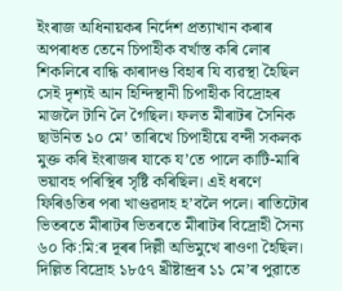ইংৰাজ অধিনায়কৰ নিৰ্দেশ প্ৰত্যাখান কৰাৰ অপৰাধত তেনে চিপাহীক বৰ্খাস্ত কৰি লোৰ শিকলিৰে বান্ধি কাৰাদণ্ড বিহাৰ যি ব্যৱস্থা হৈছিল সেই দৃশ্যই আন হিন্দিস্থানী চিপাহীক বিদ্ৰোহৰ মাজলৈ টানি লৈ গৈছিল। ফলত মীৰাটৰ সৈনিক ছাউনিত ১০ মে’ তাৰিখে চিপাহীয়ে বন্দী সকলক মুক্ত কৰি ইংৰাজৰ যাকে য’তে পালে কাটি-মাৰি ভয়াবহ পৰিস্থিৰ সৃষ্টি কৰিছিল। এই ধৰণে ফিৰিঙতিৰ পৰা খাণ্ডৱদাহ হ’বলৈ পলে। ৰাতিটোৰ ভিতৰতে মীৰাটৰ ভিতৰতে মীৰাটৰ বিদ্ৰোহী সৈন্য ৬০ কি:মি:ৰ দূৰৰ দিল্লী অভিমুখে ৰাওণা হৈছিল। দিল্লিত বিদ্ৰোহ ১৮৫৭ খ্ৰীষ্টাব্দ্ৰৰ ১১ মে’ৰ পুৱাতে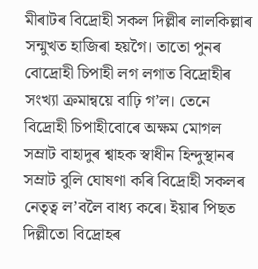মীৰাটৰ বিদ্ৰোহী সকল দিল্লীৰ লালকিল্লাৰ সন্মুখত হাজিৰা হয়গৈ। তাতো পুনৰ বোদ্ৰোহী চিপাহী লগ লগাত বিদ্ৰোহীৰ সংখ্যা ক্ৰমান্বয়ে বাঢ়ি গ’ল। তেনে বিদ্ৰোহী চিপাহীবোৰে অক্ষম মোগল সম্ৰাট বাহাদুৰ শ্বাহক স্বাধীন হিন্দুস্থানৰ সম্ৰাট বুলি ঘোষণা কৰি বিদ্ৰোহী সকলৰ নেতৃত্ব ল’বলৈ বাধ্য কৰে। ইয়াৰ পিছত দিল্লীতো বিদ্ৰোহৰ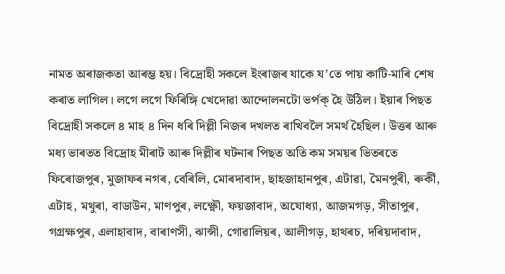নামত অৰাজকতা আৰম্ভ হয়। বিদ্ৰোহী সকলে ইংৰাজৰ যাকে য’তে পায় কাটি-মাৰি শেষ কৰাত লাগিল। লগে লগে ফিৰিঙ্গি খেদোৱা আন্দোলনটো ভৰ্পক্ হৈ উঠিল। ইয়াৰ পিছত বিদ্ৰোহী সকলে ৪ মাহ ৪ দিন ধৰি দিল্লী নিজৰ দখলত ৰাখিবলৈ সমৰ্থ হৈছিল। উত্তৰ আৰু মধ্য ভাৰতত বিদ্ৰোহ মীৰাট আৰু দিল্লীৰ ঘটনাৰ পিছত অতি কম সময়ৰ ভিতৰতে ফিৰোজপুৰ, মুজাফৰ নগৰ, বেৰিলি, মোৰদাবাদ, ছাহজাহানপুৰ, এটাৱা, মৈনপুৰী, ৰুৰ্কী, এটাহ, মথুৰা, বাডাউন, মাণপুৰ, লক্ষ্ণৌ, ফয়জাবাদ, অযোধ্যা, আজমগড়, সীতাপুৰ, গগ্ৰক্ষপুৰ, এলাহাবাদ, বাৰাণসী, ঝান্সী, গোৱালিয়ৰ, আলীগড়, হাথৰচ, দৰিয়দাবাদ,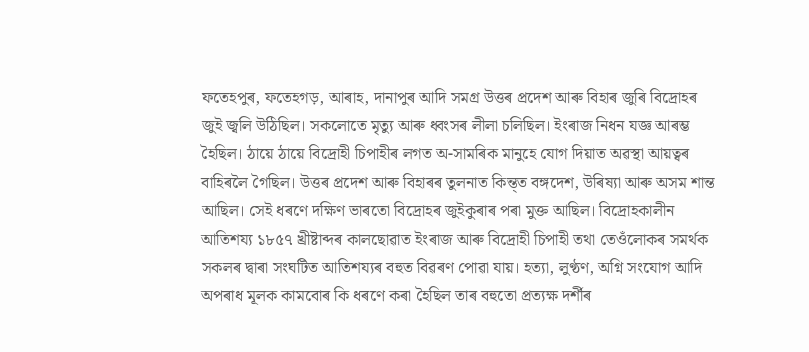ফতেহপুৰ, ফতেহগড়, আৰাহ, দানাপুৰ আদি সমগ্ৰ উত্তৰ প্ৰদেশ আৰু বিহাৰ জুৰি বিদ্ৰোহৰ জুই জ্বলি উঠিছিল। সকলোতে মৃত্যু আৰু ধ্বংসৰ লীলা চলিছিল। ইংৰাজ নিধন যজ্ঞ আৰম্ভ হৈছিল। ঠায়ে ঠায়ে বিদ্ৰোহী চিপাহীৰ লগত অ-সামৰিক মানুহে যোগ দিয়াত অৱস্থা আয়ত্বৰ বাহিৰলৈ গৈছিল। উত্তৰ প্ৰদেশ আৰু বিহাৰৰ তুলনাত কিন্ত্ত বঙ্গদেশ, উৰিষ্যা আৰু অসম শান্ত আছিল। সেই ধৰণে দক্ষিণ ভাৰতো বিদ্ৰোহৰ জুইকুৰাৰ পৰা মুক্ত আছিল। বিদ্ৰোহকালীন আতিশয্য ১৮৫৭ খ্ৰীষ্টাব্দৰ কালছোৱাত ইংৰাজ আৰু বিদ্ৰোহী চিপাহী তথা তেওঁলোকৰ সমৰ্থক সকলৰ দ্বাৰা সংঘটিত আতিশয্যৰ বহুত বিৱৰণ পোৱা যায়। হত্যা, লুণ্ঠণ, অগ্নি সংযোগ আদি অপৰাধ মূলক কামবোৰ কি ধৰণে কৰা হৈছিল তাৰ বহুতো প্ৰত্যক্ষ দৰ্শীৰ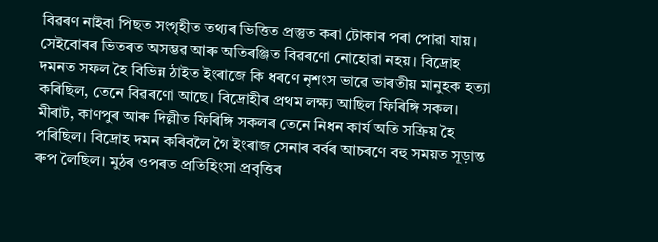বিৱৰণ নাইবা পিছত সংগৃহীত তথ্যৰ ভিত্তিত প্ৰস্তুত কৰা টোকাৰ পৰা পোৱা যায়। সেইবোৰৰ ভিতৰত অসম্ভৱ আৰু অতিৰঞ্জিত বিৱৰণো নোহোৱা নহয়। বিদ্ৰোহ দমনত সফল হৈ বিভিন্ন ঠাইত ইংৰাজে কি ধৰণে নৃশংস ভাৱে ভাৰতীয় মানুহক হত্যা কৰিছিল, তেনে বিৱৰণো আছে। বিদ্ৰোহীৰ প্ৰথম লক্ষ্য আছিল ফিৰিঙ্গি সকল। মীৰাট, কাণপুৰ আৰু দিল্লীত ফিৰিঙ্গি সকলৰ তেনে নিধন কাৰ্য অতি সক্ৰিয় হৈ পৰিছিল। বিদ্ৰোহ দমন কৰিবলৈ গৈ ইংৰাজ সেনাৰ বৰ্বৰ আচৰণে বহু সময়ত সূড়ান্ত ৰুপ লৈছিল। মুঠৰ ওপৰত প্ৰতিহিংসা প্ৰবৃত্তিৰ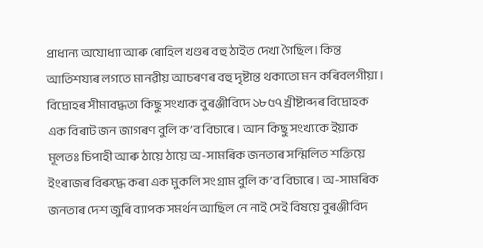প্ৰাধান্য অযোধ্যা আৰু ৰোহিল খণ্ডৰ বহু ঠাইত দেখা গৈছিল। কিন্ত আতিশয্যৰ লগতে মানৱীয় আচৰণৰ বহু দৃষ্টান্ত থকাতো মন কৰিবলগীয়া। বিদ্ৰোহৰ সীমাবদ্ধতা কিছু সংখ্যক বুৰঞ্জীবিদে ১৮৫৭ খ্ৰীষ্টাব্দৰ বিদ্ৰোহক এক বিৰাট জন জাগৰণ বুলি ক’ব বিচাৰে। আন কিছু সংখ্যকে ইয়াক মূলতঃ চিপাহী আৰু ঠায়ে ঠায়ে অ-সামৰিক জনতাৰ সন্মিলিত শক্তিয়ে ইংৰাজৰ বিৰুদ্ধে কৰা এক মুকলি সংগ্ৰাম বুলি ক’ব বিচাৰে। অ-সামৰিক জনতাৰ দেশ জুৰি ব্যাপক সমৰ্থন আছিল নে নাই সেই বিষয়ে বুৰঞ্জীবিদ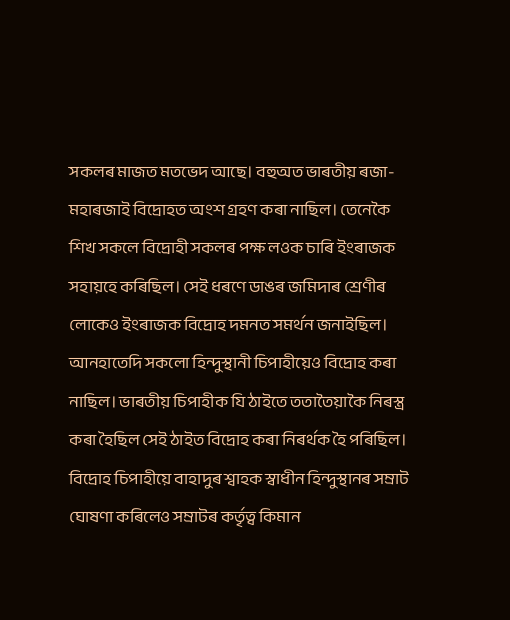সকলৰ মাজত মতভেদ আছে। বহুঅত ভাৰতীয় ৰজা-মহাৰজাই বিদ্ৰোহত অংশ গ্ৰহণ কৰা নাছিল। তেনেকৈ শিখ সকলে বিদ্ৰোহী সকলৰ পক্ষ লওক চাৰি ইংৰাজক সহায়হে কৰিছিল। সেই ধৰণে ডাঙৰ জমিদাৰ শ্ৰেণীৰ লোকেও ইংৰাজক বিদ্ৰোহ দমনত সমৰ্থন জনাইছিল। আনহাতেদি সকলো হিন্দুস্থানী চিপাহীয়েও বিদ্ৰোহ কৰা নাছিল। ভাৰতীয় চিপাহীক যি ঠাইতে ততাতৈয়াকৈ নিৰস্ত্ৰ কৰা হৈছিল সেই ঠাইত বিদ্ৰোহ কৰা নিৰৰ্থক হৈ পৰিছিল। বিদ্ৰোহ চিপাহীয়ে বাহাদুৰ শ্বাহক স্বাধীন হিন্দুস্থানৰ সম্ৰাট ঘোষণা কৰিলেও সম্ৰাটৰ কৰ্তৃত্ব কিমান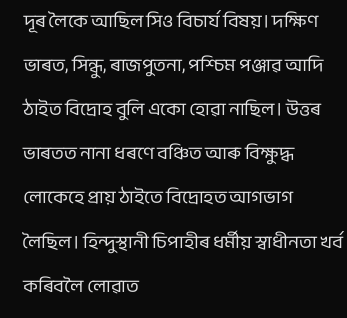দূৰ লৈকে আছিল সিও বিচাৰ্য বিষয়। দক্ষিণ ভাৰত, সিন্ধু, ৰাজপুতনা, পশ্চিম পঞ্জাৱ আদি ঠাইত বিদ্ৰোহ বুলি একো হোৱা নাছিল। উত্তৰ ভাৰতত নানা ধৰণে বঞ্চিত আৰু বিক্ষুদ্ধ লোকেহে প্ৰায় ঠাইতে বিদ্ৰোহত আগভাগ লৈছিল। হিন্দুস্থানী চিপাহীৰ ধৰ্মীয় স্বাধীনতা খৰ্ব কৰিবলৈ লোৱাত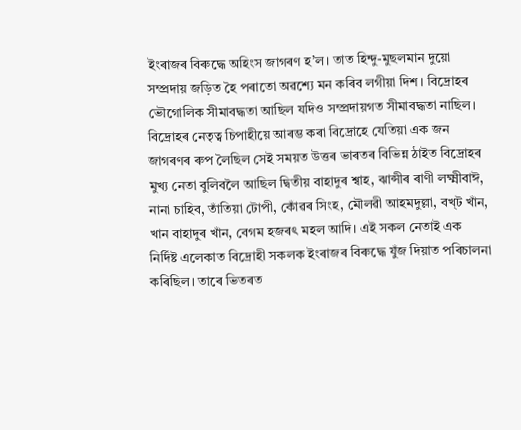ইংৰাজৰ বিৰুদ্ধে অহিংস জাগৰণ হ’ল। তাত হিন্দু-মুছলমান দুয়ো সম্প্ৰদায় জড়িত হৈ পৰাতো অৱশ্যে মন কৰিব লগীয়া দিশ। বিদ্ৰোহৰ ভৌগোলিক সীমাবদ্ধতা আছিল যদিও সম্প্ৰদায়গত সীমাবদ্ধতা নাছিল। বিদ্ৰোহৰ নেতৃত্ব চিপাহীয়ে আৰম্ভ কৰা বিদ্ৰোহে যেতিয়া এক জন জাগৰণৰ ৰুপ লৈছিল সেই সময়ত উত্তৰ ভাৰতৰ বিভিন্ন ঠাইত বিদ্ৰোহৰ মুখ্য নেতা বুলিবলৈ আছিল দ্বিতীয় বাহাদুৰ শ্বাহ, ঝান্সীৰ ৰাণী লক্ষ্মীবাঈ, নানা চাহিব, তাঁতিয়া টোপী, কোঁৱৰ সিংহ, মৌলৱী আহমদুল্লা, বখ্ট খাঁন, খান বাহাদুৰ খাঁন, বেগম হজৰৎ মহল আদি। এই সকল নেতাই এক নিৰ্দিষ্ট এলেকাত বিদ্ৰোহী সকলক ইংৰাজৰ বিৰুদ্ধে যুঁজ দিয়াত পৰিচালনা কৰিছিল। তাৰে ভিতৰত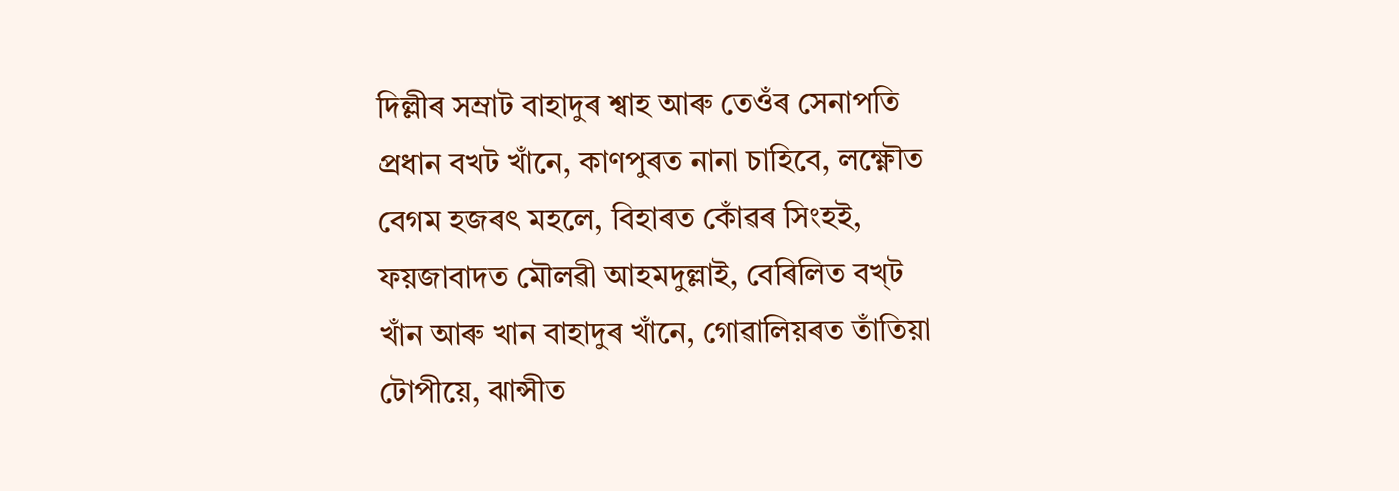দিল্লীৰ সম্ৰাট বাহাদুৰ শ্বাহ আৰু তেওঁৰ সেনাপতি প্ৰধান বখট খাঁনে, কাণপুৰত নানা চাহিবে, লক্ষ্ণৌত বেগম হজৰৎ মহলে, বিহাৰত কোঁৱৰ সিংহই, ফয়জাবাদত মৌলৱী আহমদুল্লাই, বেৰিলিত বখ্ট খাঁন আৰু খান বাহাদুৰ খাঁনে, গোৱালিয়ৰত তাঁতিয়া টোপীয়ে, ঝান্সীত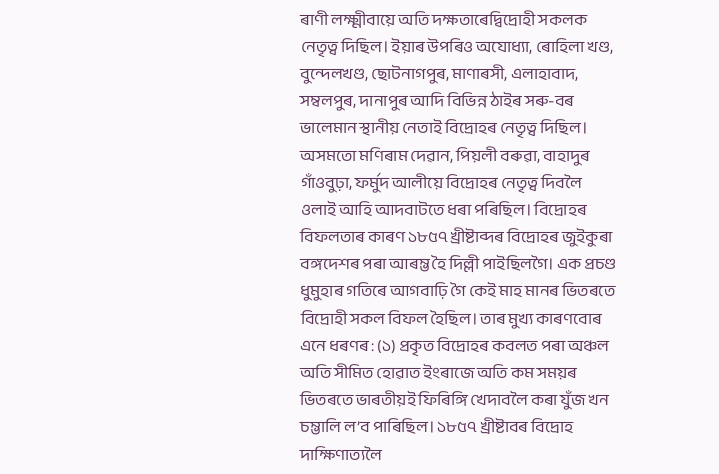ৰাণী লক্ষ্মীবায়ে অতি দক্ষতাৰেদ্বিদ্ৰোহী সকলক নেতৃত্ব দিছিল। ইয়াৰ উপৰিও অযোধ্যা, ৰোহিলা খণ্ড, বুন্দেলখণ্ড, ছোটনাগপুৰ, মাণাৰসী, এলাহাবাদ, সম্বলপুৰ, দানাপুৰ আদি বিভিন্ন ঠাইৰ সৰু-বৰ ভালেমান স্থানীয় নেতাই বিদ্ৰোহৰ নেতৃত্ব দিছিল। অসমতো মণিৰাম দেৱান, পিয়লী বৰুৱা, বাহাদুৰ গাঁওবুঢ়া, ফৰ্মুদ আলীয়ে বিদ্ৰোহৰ নেতৃত্ব দিবলৈ ওলাই আহি আদবাটতে ধৰা পৰিছিল। বিদ্ৰোহৰ বিফলতাৰ কাৰণ ১৮৫৭ খ্ৰীষ্টাব্দৰ বিদ্ৰোহৰ জুইকুৰা বঙ্গদেশৰ পৰা আৰম্ভ হৈ দিল্লী পাইছিলগৈ। এক প্ৰচণ্ড ধুমুহাৰ গতিৰে আগবাঢ়ি গৈ কেই মাহ মানৰ ভিতৰতে বিদ্ৰোহী সকল বিফল হৈছিল। তাৰ মুখ্য কাৰণবোৰ এনে ধৰণৰ : (১) প্ৰকৃত বিদ্ৰোহৰ কবলত পৰা অঞ্চল অতি সীমিত হোৱাত ইংৰাজে অতি কম সময়ৰ ভিতৰতে ভাৰতীয়ই ফিৰিঙ্গি খেদাবলৈ কৰা যুঁজ খন চম্ভালি ল’ব পাৰিছিল। ১৮৫৭ খ্ৰীষ্টাবৰ বিদ্ৰোহ দাক্ষিণাত্যলৈ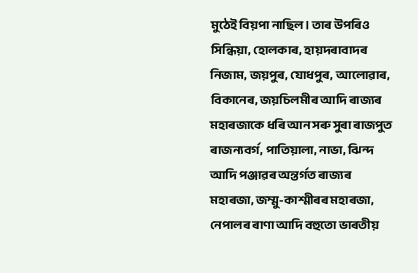মুঠেই বিয়পা নাছিল। তাৰ উপৰিও সিন্ধিয়া, হোলকাৰ, হায়দৰাবাদৰ নিজাম, জয়পুৰ, যোধপুৰ, আলোৱাৰ, বিকানেৰ, জয়চিলমীৰ আদি ৰাজ্যৰ মহাৰজাকে ধৰি আন সৰু সুৰা ৰাজপুত ৰাজন্যবৰ্গ, পাতিয়ালা, নাভা, ঝিন্দ আদি পঞ্জাৱৰ অন্তৰ্গত ৰাজ্যৰ মহাৰজা, জম্মু-কাশ্মীৰৰ মহাৰজা, নেপালৰ ৰাণা আদি বহুতো ভাৰতীয়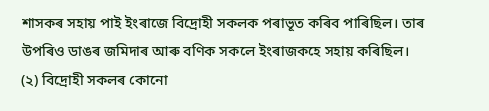শাসকৰ সহায় পাই ইংৰাজে বিদ্ৰোহী সকলক পৰাভূত কৰিব পাৰিছিল। তাৰ উপৰিও ডাঙৰ জমিদাৰ আৰু বণিক সকলে ইংৰাজকহে সহায় কৰিছিল। (২) বিদ্ৰোহী সকলৰ কোনো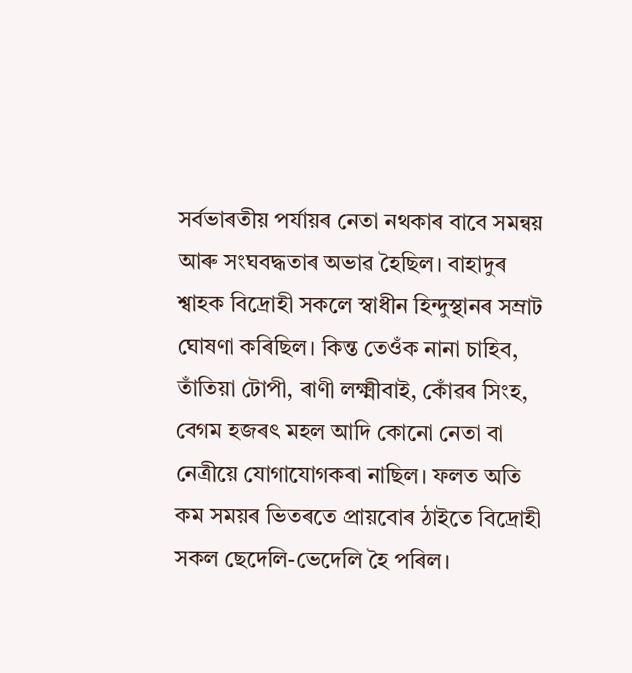সৰ্বভাৰতীয় পৰ্যায়ৰ নেতা নথকাৰ বাবে সমন্বয় আৰু সংঘবদ্ধতাৰ অভাৱ হৈছিল। বাহাদুৰ শ্বাহক বিদ্ৰোহী সকলে স্বাধীন হিন্দুস্থানৰ সম্ৰাট ঘোষণা কৰিছিল। কিন্ত তেওঁক নানা চাহিব, তাঁতিয়া টোপী, ৰাণী লক্ষ্মীবাই, কোঁৱৰ সিংহ, বেগম হজৰৎ মহল আদি কোনো নেতা বা নেত্ৰীয়ে যোগাযোগকৰা নাছিল। ফলত অতি কম সময়ৰ ভিতৰতে প্ৰায়বোৰ ঠাইতে বিদ্ৰোহী সকল ছেদেলি-ভেদেলি হৈ পৰিল।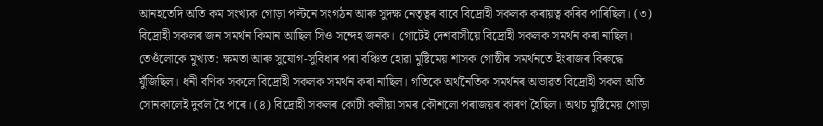আনহতেদি অতি কম সংখ্যক গোড়া পল্টনে সংগঠন আৰু সুদক্ষ নেতৃত্বৰ বাবে বিদ্ৰোহী সকলক কৰায়ত্ব কৰিব পাৰিছিল। (৩) বিদ্ৰোহী সকলৰ জন সমৰ্থন কিমান আছিল সিও সন্দেহ জনক। গোটেই দেশবাসীয়ে বিদ্ৰোহী সকলক সমৰ্থন কৰা নাছিল। তেওঁলোকে মুখ্যত: ক্ষমতা আৰু সুযোগ-সুবিধাৰ পৰা বঞ্চিত হোৱা মুষ্টিমেয় শাসক গোষ্ঠীৰ সমৰ্থনতে ইংৰাজৰ বিৰুদ্ধে যুঁজিছিল। ধনী বণিক সকলে বিদ্ৰোহী সকলক সমৰ্থন কৰা নাছিল। গতিকে অৰ্থনৈতিক সমৰ্থনৰ অভাৱত বিদ্ৰোহী সকল অতি সোনকালেই দুৰ্বল হৈ পৰে। (৪) বিদ্ৰোহী সকলৰ কোটী কলীয়া সমৰ কৌশলো পৰাজয়ৰ কাৰণ হৈছিল। অথচ মুষ্টিমেয় গোড়া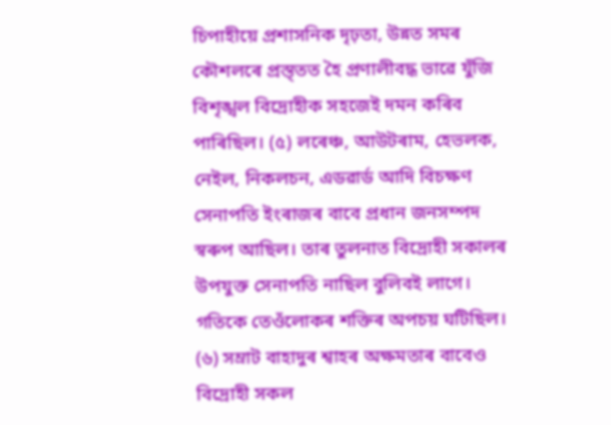চিপাহীয়ে প্ৰশাসনিক দৃঢ়তা, উন্নত সমৰ কৌশলৰে প্ৰস্ত্তত হৈ প্ৰণালীবদ্ধ ভাৱে যুঁজি বিশৃঙ্খল বিদ্ৰোহীক সহজেই দমন কৰিব পাৰিছিল। (৫) লৰেঞ্চ, আউটৰাম, হেভলক, নেইল, নিকলচন, এডৱাৰ্ড আদি বিচক্ষণ সেনাপতি ইংৰাজৰ বাবে প্ৰধান জনসম্পদ স্বৰুপ আছিল। তাৰ তুলনাত বিদ্ৰোহী সকালৰ উপযুক্ত সেনাপতি নাছিল বুলিবই লাগে। গতিকে তেওঁলোকৰ শক্তিৰ অপচয় ঘটিছিল। (৬) সম্ৰাট বাহাদুৰ শ্বাহৰ অক্ষমতাৰ বাবেও বিদ্ৰোহী সকল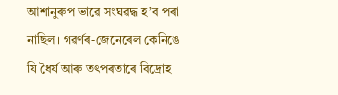আশানুৰুপ ভাৱে সংঘৱদ্ধ হ’ব পৰা নাছিল। গৱৰ্ণৰ-জেনেৰেল কেনিঙে যি ধৈৰ্য আৰু তৎপৰতাৰে বিদ্ৰোহ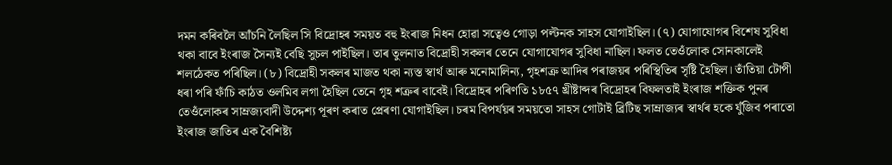দমন কৰিবলৈ আঁচনি লৈছিল সি বিদ্ৰোহৰ সময়ত বহু ইংৰাজ নিধন হোৱা সত্বেও গোড়া পল্টনক সাহস যোগাইছিল। (৭) যোগাযোগৰ বিশেষ সুবিধা থকা বাবে ইংৰাজ সৈন্যই বেছি সুচল পাইছিল। তাৰ তুলনাত বিদ্ৰোহী সকলৰ তেনে যোগাযোগৰ সুবিধা নাছিল। ফলত তেওঁলোক সোনকালেই শলঠেকত পৰিছিল। (৮) বিদ্ৰোহী সকলৰ মাজত থকা ন্যস্ত স্বাৰ্থ আৰু মনোমালিন্য, গৃহশত্ৰু আদিৰ পৰাজয়ৰ পৰিস্থিতিৰ সৃষ্টি হৈছিল। তাঁতিয়া টোপী ধৰা পৰি ফাঁচি কাঠত ওলমিব লগা হৈছিল তেনে গৃহ শত্ৰুৰ বাবেই। বিদ্ৰোহৰ পৰিণতি ১৮৫৭ খ্ৰীষ্টাব্দৰ বিদ্ৰোহৰ বিফলতাই ইংৰাজ শক্তিক পুনৰ তেওঁলোকৰ সাম্ৰজ্যবাদী উদ্দেশ্য পূৰণ কৰাত প্ৰেৰণা যোগাইছিল। চৰম বিপৰ্যয়ৰ সময়তো সাহস গোটাই ব্ৰিটিছ সাম্ৰাজ্যৰ স্বাৰ্থৰ হকে যুঁজিব পৰাতো ইংৰাজ জাতিৰ এক বৈশিষ্ট্য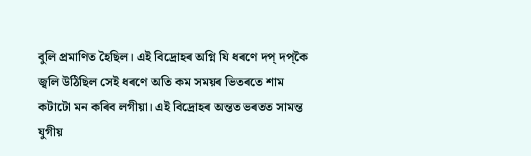বুলি প্ৰমাণিত হৈছিল। এই বিদ্ৰোহৰ অগ্নি যি ধৰণে দপ্ দপ্কৈ জ্বলি উঠিছিল সেই ধৰণে অতি কম সময়ৰ ভিতৰতে শাম কটাটো মন কৰিব লগীয়া। এই বিদ্ৰোহৰ অন্তত ভৰতত সামন্ত যুগীয়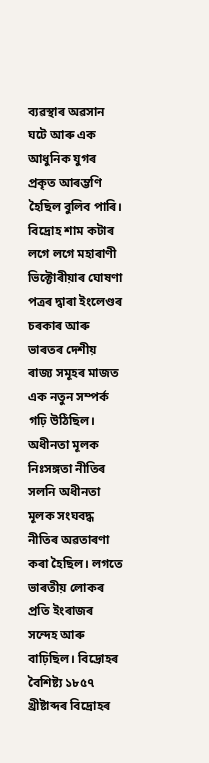ব্যৱস্থাৰ অৱসান ঘটে আৰু এক আধুনিক যুগৰ প্ৰকৃত আৰম্ভণি হৈছিল বুলিব পাৰি। বিদ্ৰোহ শাম কটাৰ লগে লগে মহাৰাণী ভিক্টোৰীয়াৰ ঘোষণা পত্ৰৰ দ্বাৰা ইংলেণ্ডৰ চৰকাৰ আৰু ভাৰতৰ দেশীয় ৰাজ্য সমূহৰ মাজত এক নতুন সম্পৰ্ক গঢ়ি উঠিছিল। অধীনতা মূলক নিঃসঙ্গতা নীতিৰ সলনি অধীনতা মূলক সংঘবদ্ধ নীতিৰ অৱতাৰণা কৰা হৈছিল। লগতে ভাৰতীয় লোকৰ প্ৰতি ইংৰাজৰ সন্দেহ আৰু বাঢ়িছিল। বিদ্ৰোহৰ বৈশিষ্ট্য ১৮৫৭ খ্ৰীষ্টাব্দৰ বিদ্ৰোহৰ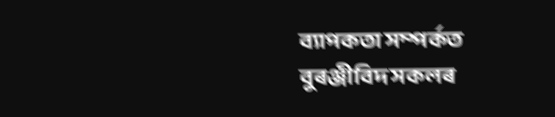ব্যাপকতা সম্পৰ্কত বুৰঞ্জীবিদ সকলৰ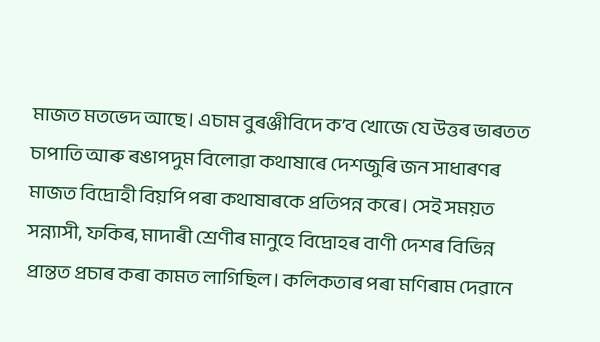মাজত মতভেদ আছে। এচাম বুৰঞ্জীবিদে ক’ব খোজে যে উত্তৰ ভাৰতত চাপাতি আৰু ৰঙাপদুম বিলোৱা কথাষাৰে দেশজুৰি জন সাধাৰণৰ মাজত বিদ্ৰোহী বিয়পি পৰা কথাষাৰকে প্ৰতিপন্ন কৰে। সেই সময়ত সন্ন্যাসী, ফকিৰ, মাদাৰী শ্ৰেণীৰ মানুহে বিদ্ৰোহৰ বাণী দেশৰ বিভিন্ন প্ৰান্তত প্ৰচাৰ কৰা কামত লাগিছিল। কলিকতাৰ পৰা মণিৰাম দেৱানে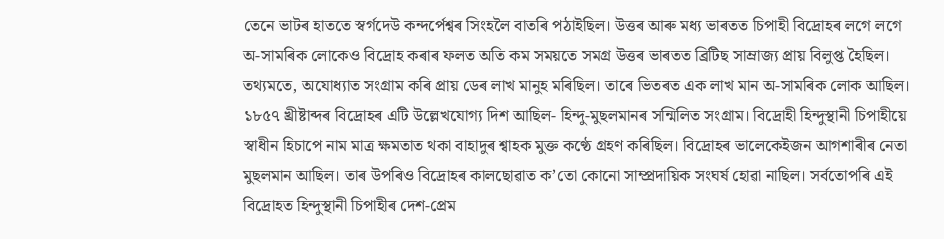তেনে ভাটৰ হাততে স্বৰ্গদেউ কন্দৰ্পেশ্বৰ সিংহলৈ বাতৰি পঠাইছিল। উত্তৰ আৰু মধ্য ভাৰতত চিপাহী বিদ্ৰোহৰ লগে লগে অ-সামৰিক লোকেও বিদ্ৰোহ কৰাৰ ফলত অতি কম সময়তে সমগ্ৰ উত্তৰ ভাৰতত ব্ৰিটিছ সাম্ৰাজ্য প্ৰায় বিলুপ্ত হৈছিল। তথ্যমতে, অযোধ্যাত সংগ্ৰাম কৰি প্ৰায় ডেৰ লাখ মানুহ মৰিছিল। তাৰে ভিতৰত এক লাখ মান অ-সামৰিক লোক আছিল। ১৮৫৭ খ্ৰীষ্টাব্দৰ বিদ্ৰোহৰ এটি উল্লেখযোগ্য দিশ আছিল- হিন্দু-মুছলমানৰ সন্মিলিত সংগ্ৰাম। বিদ্ৰোহী হিন্দুস্থানী চিপাহীয়ে স্বাধীন হিচাপে নাম মাত্ৰ ক্ষমতাত থকা বাহাদুৰ শ্বাহক মুক্ত কণ্ঠে গ্ৰহণ কৰিছিল। বিদ্ৰোহৰ ভালেকেইজন আগশাৰীৰ নেতা মুছলমান আছিল। তাৰ উপৰিও বিদ্ৰোহৰ কালছোৱাত ক’তো কোনো সাম্প্ৰদায়িক সংঘৰ্ষ হোৱা নাছিল। সৰ্বতোপৰি এই বিদ্ৰোহত হিন্দুস্থানী চিপাহীৰ দেশ-প্ৰেম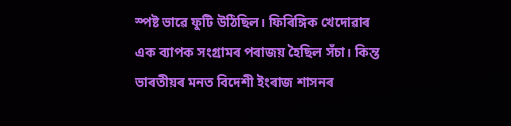স্পষ্ট ভাৱে ফুটি উঠিছিল। ফিৰিঙ্গিক খেদোৱাৰ এক ব্যাপক সংগ্ৰামৰ পৰাজয় হৈছিল সঁচা। কিন্ত ভাৰতীয়ৰ মনত বিদেশী ইংৰাজ শাসনৰ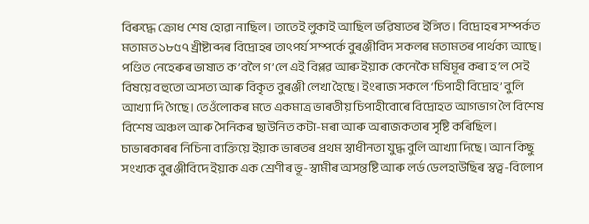বিৰুদ্ধে ক্ৰোধ শেষ হোৱা নাছিল। তাতেই লুকাই আছিল ভৱিষ্যতৰ ইঙ্গিত। বিদ্ৰোহৰ সম্পৰ্কত মতামত ১৮৫৭ খ্ৰীষ্টাব্দৰ বিদ্ৰোহৰ তাৎপৰ্য সম্পৰ্কে বুৰঞ্জীবিদ সকলৰ মতামতৰ পাৰ্থক্য আছে। পণ্ডিত নেহেৰুৰ ভাষাত ক’বলৈ গ’লে এই বিপ্লৱ আৰু ইয়াক কেনেকৈ মষিমূৰ কৰা হ’ল সেই বিষয়ে বহুতো অসত্য আৰু বিকৃত বুৰঞ্জী লেখা হৈছে। ইংৰাজ সকলে ‘চিপাহী বিদ্ৰোহ’ বুলি আখ্যা দি গৈছে। তেওঁলোকৰ মতে একমাত্ৰ ভাৰতীয় চিপাহীবোৰে বিদ্ৰোহত আগভাগ লৈ বিশেষ বিশেষ অঞ্চল আৰু সৈনিকৰ ছাউনিত কটা-মৰা আৰু অৰাজকতাৰ সৃষ্টি কৰিছিল। চাভাৰকাৰৰ নিচিনা ব্যক্তিয়ে ইয়াক ভাৰতৰ প্ৰথম স্বাধীনতা যুদ্ধ বুলি আখ্যা দিছে। আন কিছু সংখ্যক বুৰঞ্জীবিদে ইয়াক এক শ্ৰেণীৰ ভূ-স্বামীৰ অসন্তষ্টি আৰু লৰ্ড ডেলহাউছিৰ স্বত্ব-বিলোপ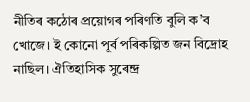নীতিৰ কঠোৰ প্ৰয়োগৰ পৰিণতি বুলি ক’ব খোজে। ই কোনো পূৰ্ব পৰিকল্পিত জন বিদ্ৰোহ নাছিল। ঐতিহাসিক সুৰেন্দ্ৰ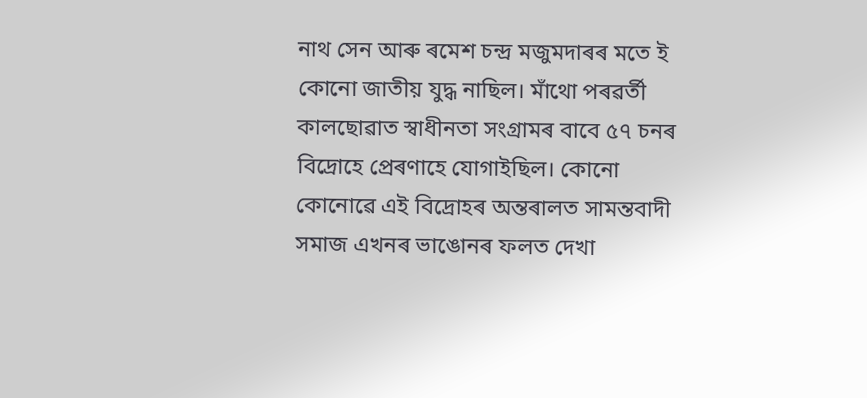নাথ সেন আৰু ৰমেশ চন্দ্ৰ মজুমদাৰৰ মতে ই কোনো জাতীয় যুদ্ধ নাছিল। মাঁথো পৰৱৰ্তী কালছোৱাত স্বাধীনতা সংগ্ৰামৰ বাবে ৫৭ চনৰ বিদ্ৰোহে প্ৰেৰণাহে যোগাইছিল। কোনো কোনোৱে এই বিদ্ৰোহৰ অন্তৰালত সামন্তবাদী সমাজ এখনৰ ভাঙোনৰ ফলত দেখা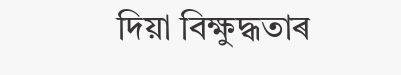দিয়া বিক্ষুদ্ধতাৰ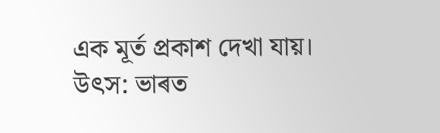এক মূৰ্ত প্ৰকাশ দেখা যায়। উৎস: ভাৰত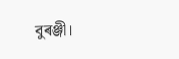বুৰঞ্জী।